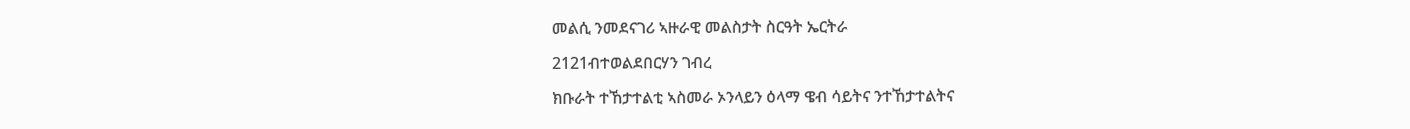መልሲ ንመደናገሪ ኣዙራዊ መልስታት ስርዓት ኤርትራ

2121ብተወልደበርሃን ገብረ

ክቡራት ተኸታተልቲ ኣስመራ ኦንላይን ዕላማ ዌብ ሳይትና ንተኸታተልትና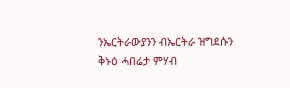ንኤርትራውያንን ብኤርትራ ዝግደሱን ቅኑዕ ሓበሬታ ምሃብ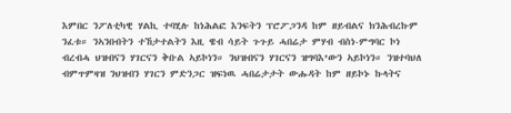እምበር ንፖለቲካዊ ሃልኪ ተባሂሉ ከነሕልፎ እንፍትን ፕሮፖጋንዳ ከም ዘይብልና ክንሕብረኩም ንፈቱ። ንኣንበብትን ተኸታተልትን እዚ ዌብ ሳይት ጉጉይ ሓበሬታ ምሃብ ብስነ-ምግባር ኮነ ብረብሓ ህዝብናን ሃገርናን ቅቡል ኣይኮነን። ንህዝብናን ሃገርናን ዝግባእ’ውን ኣይኮነን። ንዝተባህለ ብምጥምዛዝ ንህዝብን ሃገርን ምድንጋር ዝፍነዉ ሓበሬታታት ውሑዳት ከም ዘይኮኑ ኩላትና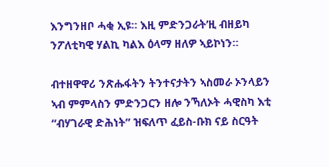እንግንዘቦ ሓቂ ኢዩ። እዚ ምድንጋራት’ዚ ብዘይካ ንፖለቲካዊ ሃልኪ ካልእ ዕላማ ዘለዎ ኣይኮነን።

ብተዘዋዋሪ ንጽሑፋትን ትንተናታትን ኣስመራ ኦንላይን ኣብ ምምላስን ምድንጋርን ዘሎ ንኻለኦት ሓዊስካ እቲ “ብሃገራዊ ድሕነት” ዝፍለጥ ፈይስ-ቡክ ናይ ስርዓት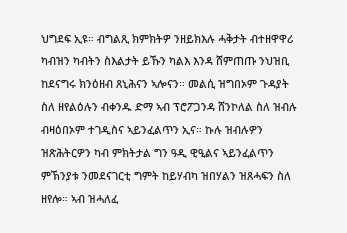ህግደፍ ኢዩ። ብግልጺ ክምክትዎ ንዘይክእሉ ሓቅታት ብተዘዋዋሪ ካብዝን ካብትን ስእልታት ይኹን ካልእ እንዳ ሸምጠጡ ንህዝቢ ከደናግሩ ክንዕዘብ ጸኒሕናን ኣሎናን። መልሲ ዝግበኦም ጉዳያት ስለ ዘየልዕሉን ብቀንዱ ድማ ኣብ ፕሮፖጋንዳ ሸንኮለል ስለ ዝብሉ ብዛዕበኦም ተገዲስና ኣይንፈልጥን ኢና። ኩሉ ዝብሉዎን ዝጽሕትርዎን ካብ ምክትታል ግን ዓዲ ዊዒልና ኣይንፈልጥን ምኽንያቱ ንመደናገርቲ ግምት ከይሃብካ ዝበሃልን ዝጸሓፍን ስለ ዘየሎ። ኣብ ዝሓለፈ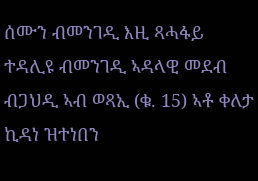ሰሙን ብመንገዲ እዚ ጻሓፋይ ተዳሊዩ ብመንገዲ ኣዳላዊ መደብ ብጋህዲ ኣብ ወጻኢ (ቁ. 15) ኣቶ ቀለታ ኪዳነ ዝተነበን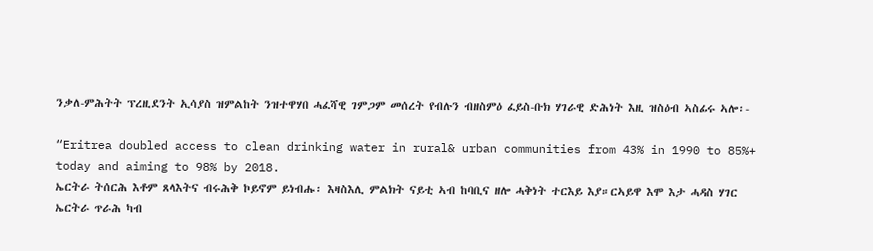ንቃለ-ምሕትት ፕረዚደንት ኢሳያስ ዝምልከት ንዝተዋሃበ ሓፈሻዊ ገምጋም መሰረት የብሉን ብዘስምዕ ፈይስ-ቡክ ሃገራዊ ድሕነት እዚ ዝስዕብ ኣስፊሩ ኣሎ፡-

“Eritrea doubled access to clean drinking water in rural& urban communities from 43% in 1990 to 85%+ today and aiming to 98% by 2018.
ኤርትራ ትሰርሕ እቶም ጸላእትና ብሩሕቅ ኮይኖም ይነብሑ፡ እዛስእሊ ምልክት ናይቲ ኣብ ከባቢና ዘሎ ሓቅነት ተርእይ እያ።ርኣይዋ እሞ እታ ሓዳስ ሃገር ኤርትራ ጥራሕ ካብ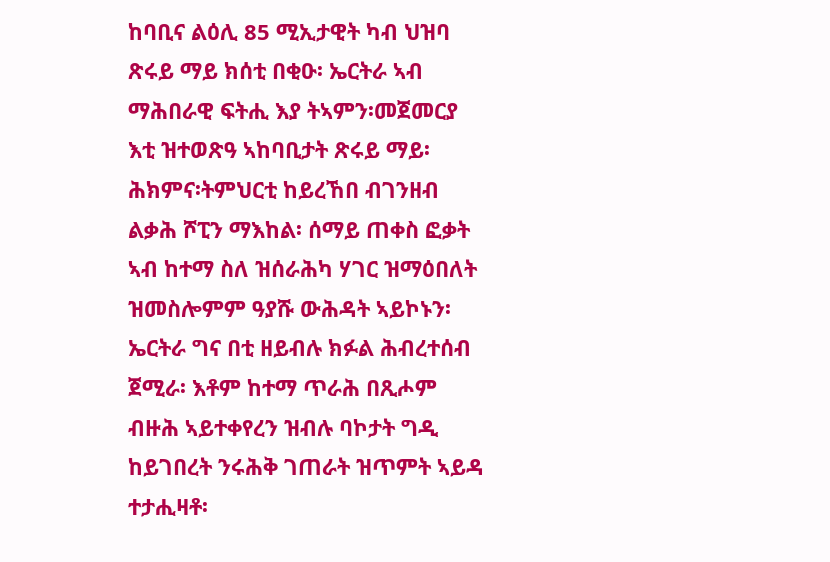ከባቢና ልዕሊ 85 ሚኢታዊት ካብ ህዝባ ጽሩይ ማይ ክሰቲ በቂዑ፡ ኤርትራ ኣብ ማሕበራዊ ፍትሒ እያ ትኣምን፡መጀመርያ እቲ ዝተወጽዓ ኣከባቢታት ጽሩይ ማይ፡ሕክምና፡ትምህርቲ ከይረኸበ ብገንዘብ ልቃሕ ሾፒን ማእከል፡ ሰማይ ጠቀስ ፎቃት ኣብ ከተማ ስለ ዝሰራሕካ ሃገር ዝማዕበለት ዝመስሎምም ዓያሹ ውሕዳት ኣይኮኑን፡ ኤርትራ ግና በቲ ዘይብሉ ክፉል ሕብረተሰብ ጀሚራ፡ እቶም ከተማ ጥራሕ በጺሖም ብዙሕ ኣይተቀየረን ዝብሉ ባኮታት ግዲ ከይገበረት ንሩሕቅ ገጠራት ዝጥምት ኣይዳ ተታሒዛቶ፡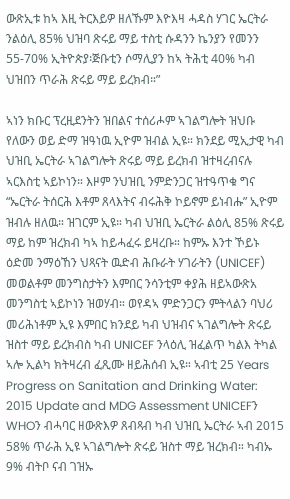ውጽኢቱ ከኣ እዚ ትርእይዎ ዘለኹም እዮእዛ ሓዳስ ሃገር ኤርትራ ንልዕሊ 85% ህዝባ ጽሩይ ማይ ተስቲ ሱዳንን ኬንያን የመንን 55-70% ኢትዮጵያ፡ጅቡቲን ሶማሊያን ከኣ ትሕቲ 40% ካብ ህዝበን ጥራሕ ጽሩይ ማይ ይረክብ።”

ኣነን ክቡር ፕረዚደንትን ዝበልና ተሰሪሖም ኣገልግሎት ዝህቡ የለውን ወይ ድማ ዝዓነዉ ኢዮም ዝብል ኢዩ። ክንደይ ሚኢታዊ ካብ ህዝቢ ኤርትራ ኣገልግሎት ጽሩይ ማይ ይረክብ ዝተዛረብናሉ ኣርእስቲ ኣይኮነን። እዞም ንህዝቢ ንምድንጋር ዝተዓጥቁ ግና “ኤርትራ ትሰርሕ እቶም ጸላእትና ብሩሕቅ ኮይኖም ይነብሑ” ኢዮም ዝብሉ ዘለዉ። ዝገርም ኢዩ። ካብ ህዝቢ ኤርትራ ልዕሊ 85% ጽሩይ ማይ ከም ዝረክብ ካኣ ከይሓፈሩ ይዛረቡ። ከምኡ እንተ ኾይኑ ዕድመ ንማዕኸን ህጻናት ዉድብ ሕቡራት ሃገራትን (UNICEF) መወልቶም መንግስታትን እምበር ንሳንቲም ቀያሕ ዘይኣውጽአ መንግስቲ ኣይኮነን ዝወሃብ። ወየዳኣ ምድንጋርን ምትላልን ባህሪ መሪሕነቶም ኢዩ እምበር ክንደይ ካብ ህዝብና ኣገልግሎት ጽሩይ ዝስተ ማይ ይረክብስ ካብ UNICEF ንላዕሊ ዝፈልጥ ካልእ ትካል ኣሎ ኢልካ ክትዛረብ ፈጺሙ ዘይሕሰብ ኢዩ። ኣብቲ 25 Years Progress on Sanitation and Drinking Water: 2015 Update and MDG Assessment UNICEFን WHOን ብሓባር ዘውጽእዎ ጸብጻብ ካብ ህዝቢ ኤርትራ ኣብ 2015 58% ጥራሕ ኢዩ ኣገልግሎት ጽሩይ ዝስተ ማይ ዝረክብ። ካብኡ 9% ብትቦ ናብ ገዝኡ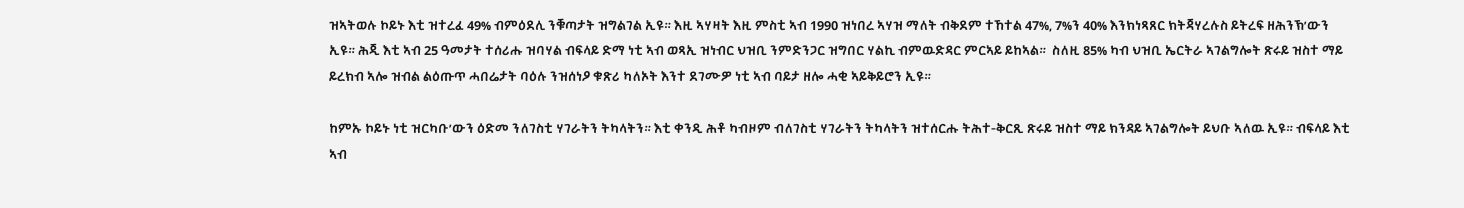ዝኣትወሉ ኮይኑ እቲ ዝተረፈ 49% ብምዕደሊ ንቑጣታት ዝግልገል ኢዩ። እዚ ኣሃዛት እዚ ምስቲ ኣብ 1990 ዝነበረ ኣሃዝ ማለት ብቅደም ተኸተል 47%, 7%ን 40% እንክነጻጸር ክትጃሃረሉስ ይትረፍ ዘሕንኽ’ውን ኢዩ። ሕጂ እቲ ኣብ 25 ዓመታት ተሰሪሑ ዝባሃል ብፍላይ ድማ ነቲ ኣብ ወጻኢ ዝነብር ህዝቢ ንምድንጋር ዝግበር ሃልኪ ብምዉድዳር ምርኣይ ይከኣል።  ስለዚ 85% ካብ ህዝቢ ኤርትራ ኣገልግሎት ጽሩይ ዝስተ ማይ ይረክብ ኣሎ ዝብል ልዕጡጥ ሓበሬታት ባዕሉ ንዝሰነዖ ቁጽሪ ካለኦት እንተ ደገሙዎ ነቲ ኣብ ባይታ ዘሎ ሓቂ ኣይቅይሮን ኢዩ።

ከምኡ ኮይኑ ነቲ ዝርካቡ’ውን ዕድመ ንለገስቲ ሃገራትን ትካላትን። እቲ ቀንዲ ሕቶ ካብዞም ብለገስቲ ሃገራትን ትካላትን ዝተሰርሑ ትሕተ-ቅርጺ ጽሩይ ዝስተ ማይ ክንዳይ ኣገልግሎት ይህቡ ኣለዉ ኢዩ። ብፍላይ እቲ ኣብ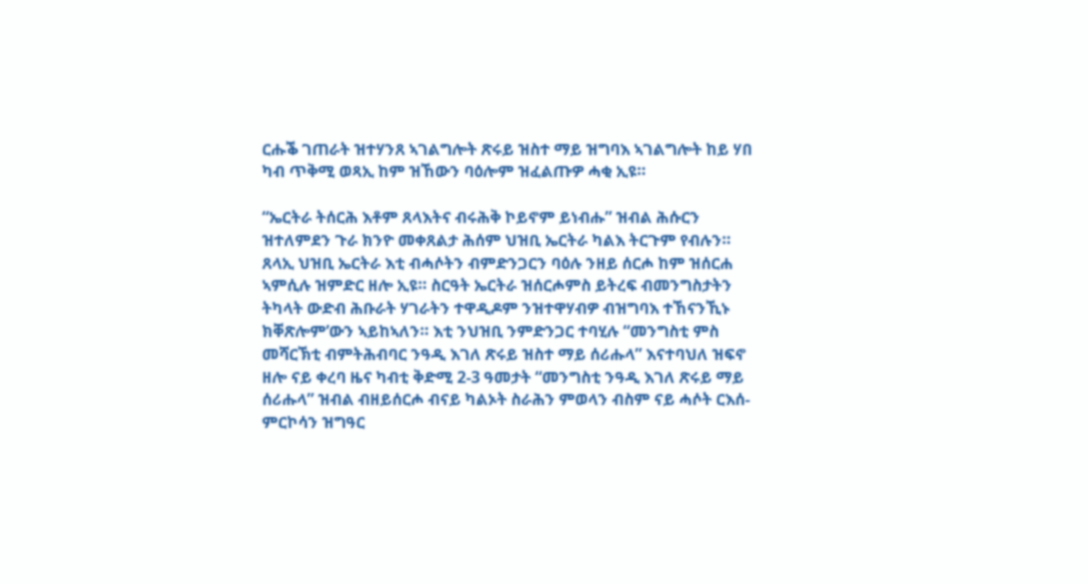ርሑቕ ገጠራት ዝተሃንጸ ኣገልግሎት ጽሩይ ዝስተ ማይ ዝግባእ ኣገልግሎት ከይ ሃበ ካብ ጥቅሚ ወጻኢ ከም ዝኸውን ባዕሎም ዝፈልጡዎ ሓቂ ኢዩ።

“ኤርትራ ትሰርሕ እቶም ጸላእትና ብሩሕቅ ኮይኖም ይነብሑ” ዝብል ሕሱርን ዝተለምደን ጉራ ክንዮ መቀጸልታ ሕሰም ህዝቢ ኤርትራ ካልእ ትርጉም የብሉን። ጸላኢ ህዝቢ ኤርትራ እቲ ብሓሶትን ብምድንጋርን ባዕሉ ንዘይ ሰርሖ ከም ዝሰርሐ ኣምሲሉ ዝምድር ዘሎ ኢዩ። ስርዓት ኤርትራ ዝሰርሖምስ ይትረፍ ብመንግስታትን ትካላት ውድብ ሕቡራት ሃገራትን ተዋዲዶም ንዝተዋሃብዎ ብዝግባእ ተኸናንኺኑ ክቐጽሎም’ውን ኣይከኣለን። እቲ ንህዝቢ ንምድንጋር ተባሂሉ “መንግስቲ ምስ መሻርኽቲ ብምትሕብባር ንዓዲ እገለ ጽሩይ ዝስተ ማይ ሰሪሑላ” እናተባህለ ዝፍኖ ዘሎ ናይ ቀረባ ዜና ካብቲ ቅድሚ 2-3 ዓመታት “መንግስቲ ንዓዲ እገለ ጽሩይ ማይ ሰሪሑላ” ዝብል ብዘይሰርሖ ብናይ ካልኦት ስራሕን ምወላን ብስም ናይ ሓሶት ርእሰ-ምርኮሳን ዝግዓር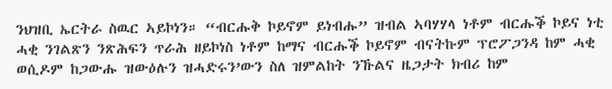ንህዝቢ ኤርትራ ስዉር ኣይኮነን። “ብርሑቅ ኮይኖም ይነብሑ” ዝብል ኣባሃሃላ ነቶም ብርሑቕ ኮይና ነቲ ሓቂ ንገልጽን ንጽሕፍን ጥራሕ ዘይኮነስ ነቶም ከማና ብርሑቕ ኮይኖም ብናትኩም ፕሮፖጋንዳ ከም ሓቂ ወሲዶም ከጋውሑ ዝውዕሉን ዝሓድሩን’ውን ስለ ዝምልከት ንኹልና ዜጋታት ክብሪ ከም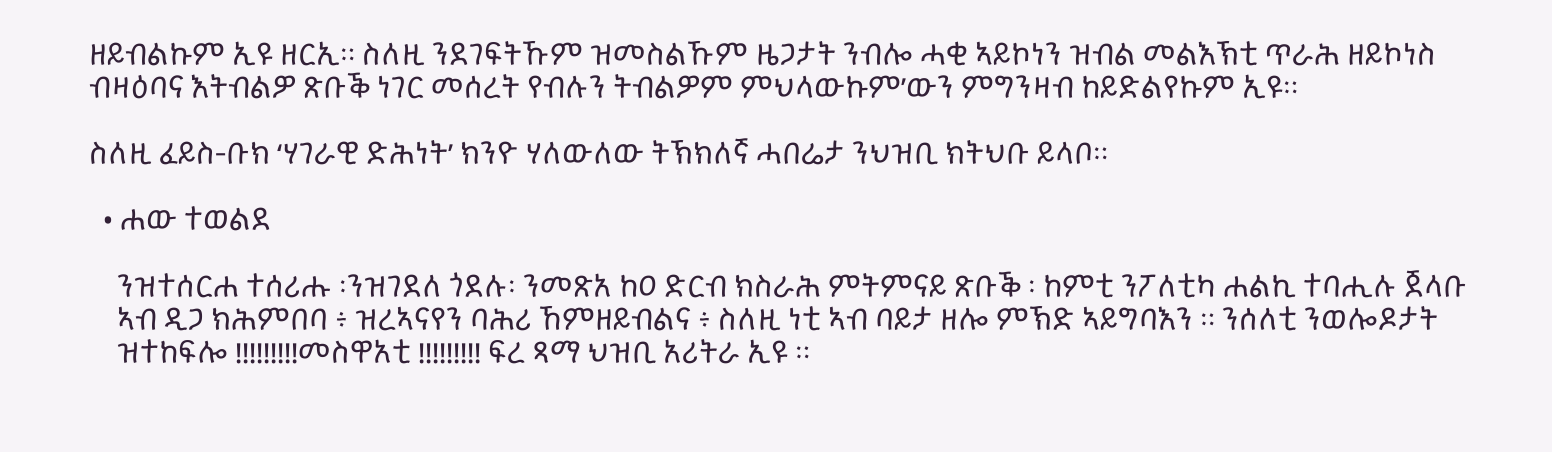ዘይብልኩም ኢዩ ዘርኢ። ስለዚ ንደገፍትኹም ዝመስልኹም ዜጋታት ንብሎ ሓቂ ኣይኮነን ዝብል መልእኽቲ ጥራሕ ዘይኮነስ ብዛዕባና እትብልዎ ጽቡቕ ነገር መሰረት የብሉን ትብልዎም ምህላውኩም’ውን ምግንዛብ ከይድልየኩም ኢዩ።

ስለዚ ፈይስ-ቡክ ‘ሃገራዊ ድሕነት’ ክንዮ ሃለውለው ትኽክለኛ ሓበሬታ ንህዝቢ ክትህቡ ይላቦ።

  • ሐው ተወልደ

    ንዝተሰርሐ ተሰሪሑ ፡ንዝገደለ ጎደሉ፡ ንመጽአ ከዐ ድርብ ክስራሕ ምትምናይ ጽቡቕ ፡ ከምቲ ንፖለቲካ ሐልኪ ተባሒሉ ጀላቡ
    ኣብ ዲጋ ክሕምበባ ፥ ዝረኣናየን ባሕሪ ኸምዘይብልና ፥ ስለዚ ነቲ ኣብ ባይታ ዘሎ ምኽድ ኣይግባእን ። ንሰለቲ ንወሎዶታት
    ዝተከፍሎ !!!!!!!!!መስዋአቲ !!!!!!!!! ፍረ ጻማ ህዝቢ አሪትራ ኢዩ ።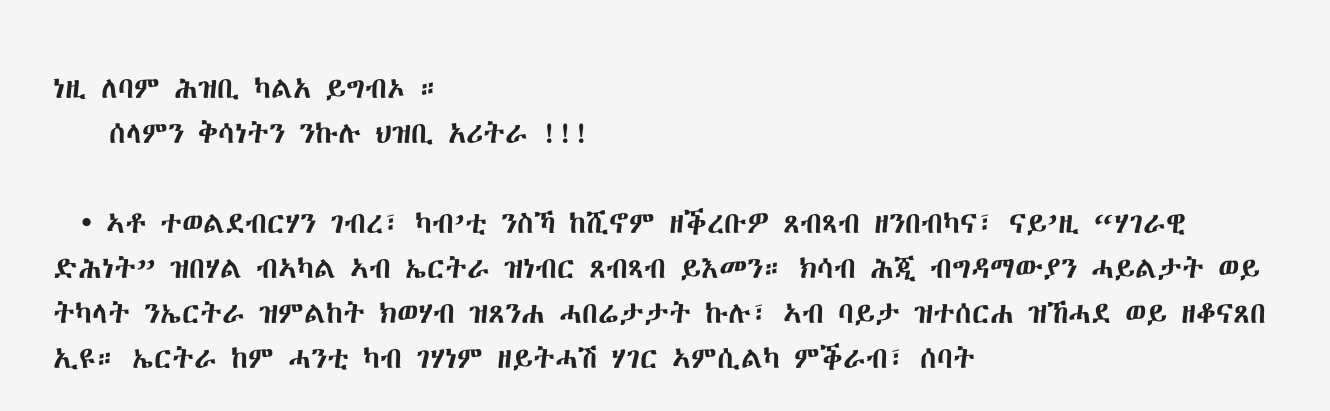ነዚ ለባም ሕዝቢ ካልአ ይግብኦ ።
    ሰላምን ቅሳነትን ንኩሉ ህዝቢ አሪትራ !!!

  • ኣቶ ተወልደብርሃን ገብረ፣ ካብ’ቲ ንስኻ ከሺኖም ዘቕረቡዎ ጸብጻብ ዘንበብካና፣ ናይ’ዚ “ሃገራዊ ድሕነት” ዝበሃል ብኣካል ኣብ ኤርትራ ዝነብር ጸብጻብ ይእመን። ክሳብ ሕጂ ብግዳማውያን ሓይልታት ወይ ትካላት ንኤርትራ ዝምልከት ክወሃብ ዝጸንሐ ሓበሬታታት ኩሉ፣ ኣብ ባይታ ዝተሰርሐ ዝኸሓደ ወይ ዘቆናጸበ ኢዩ። ኤርትራ ከም ሓንቲ ካብ ገሃነም ዘይትሓሽ ሃገር ኣምሲልካ ምቕራብ፣ ሰባት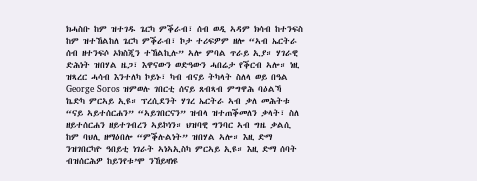ክሓስቡ ከም ዝተገዱ ጌርካ ምቕራብ፣ ሰብ ወዲ ኣዳም ክሳብ ከተንፍስ ከም ዝተኸልከለ ጌርካ ምቕራብ፣ ኮታ ተሪፍዎም ዘሎ “ኣብ ኤርትራ ሰብ ዘተንፍሶ ኦክስጂን ተኸልኪሉ” ኣሎ ምባል ጥራይ ኢያ። ሃገራዊ ድሕነት ዝበሃል ዜጋ፣ እዋናውን ወድዓውን ሓበሬታ የቕርብ ኣሎ። ነዚ ዝጻረር ሓሳብ እንተለካ ኮይኑ፣ ካብ ብናይ ትካላት ስለላ ወይ በዓል George Soros ዝምወሉ ገበርቲ ሰናይ ጸብጻብ ምግዋሕ ባዕልኻ ኬድካ ምርኣይ ኢዩ። ፕረሲደንት ሃገረ ኤርትራ ኣብ ቃለ መሕትቱ “ናይ ኣይተሰርሐን” “ኣይገበርናን” ዝብላ ዝተጠቕመለን ቃላት፣ ስለ ዘይተሰርሐን ዘይተገብረን ኣይኮነን። ህዝባዊ ግንባር ኣብ ግዜ ቃልሲ ከም ባህሊ ዘማዕበሎ “ምቕሉልነት” ዝበሃል ኣሎ። እዚ ድማ ንዝገበርካዮ ዓበይቲ ነገራት ኣነኣኢስካ ምርኣይ ኢዩ። እዚ ድማ ሰባት ብዝሰርሕዎ ከይንየቱ’ሞ ንኸይዛነዩ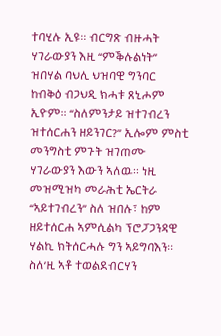ተባሂሉ ኢዩ። ብርግጽ ብዙሓት ሃገራውያን እዚ “ምቕሉልነት” ዝበሃል ባህሊ ህዝባዊ ግንባር ከብቅዕ ብጋህዲ ክሓቱ ጸኒሖም ኢዮም። “ስለምንታይ ዝተገብረን ዝተሰርሐን ዘይንገር?” ኢሎም ምስቲ መንግስቲ ምጉት ዝገጠሙ ሃገራውያን እውን ኣለዉ። ነዚ መዝሚዝካ መራሕቲ ኤርትራ “ኣይተገብረን” ስለ ዝበሉ፣ ከም ዘይተሰርሐ ኣምሲልካ ፕሮፓጋንዳዊ ሃልኪ ክትሰርሓሉ ግን ኣይግባእን። ስለ’ዚ ኣቶ ተወልደብርሃን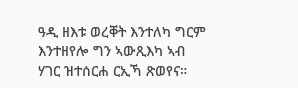ዓዲ ዘእቱ ወረቐት እንተለካ ግርም እንተዘየሎ ግን ኣውጺእካ ኣብ ሃገር ዝተሰርሐ ርኢኻ ጽወየና።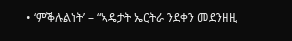• ‘ምቕሉልነት’ – “ኣዴታት ኤርትራ ንደቀን መደንዘዚ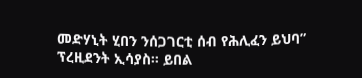መድሃኒት ሂበን ንሰጋገርቲ ሰብ የሕሊፈን ይህባ” ፕረዚደንት ኢሳያስ። ይበል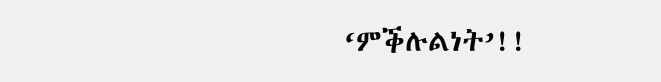‘ምቕሉልነት’!!